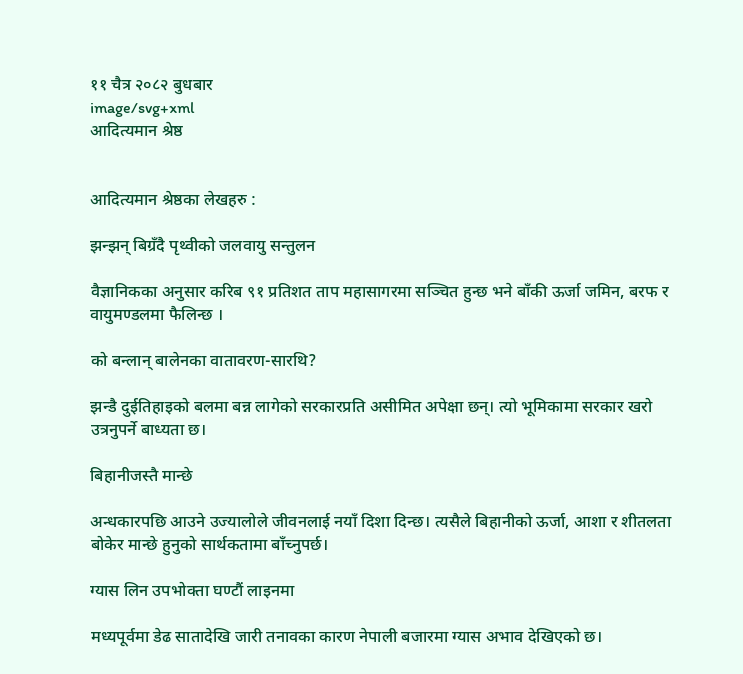११ चैत्र २०८२ बुधबार
image/svg+xml
आदित्यमान श्रेष्ठ


आदित्यमान श्रेष्ठका लेखहरु :

झन्झन् बिग्रँदै पृथ्वीको जलवायु सन्तुलन

वैज्ञानिकका अनुसार करिब ९१ प्रतिशत ताप महासागरमा सञ्चित हुन्छ भने बाँकी ऊर्जा जमिन, बरफ र वायुमण्डलमा फैलिन्छ ।

को बन्लान् बालेनका वातावरण-सारथि?

झन्डै दुईतिहाइको बलमा बन्न लागेको सरकारप्रति असीमित अपेक्षा छन्। त्यो भूमिकामा सरकार खरो उत्रनुपर्ने बाध्यता छ।

बिहानीजस्तै मान्छे

अन्धकारपछि आउने उज्यालोले जीवनलाई नयाँ दिशा दिन्छ। त्यसैले बिहानीको ऊर्जा, आशा र शीतलता बोकेर मान्छे हुनुको सार्थकतामा बाँच्नुपर्छ।

ग्यास लिन उपभोक्ता घण्टौं लाइनमा

मध्यपूर्वमा डेढ सातादेखि जारी तनावका कारण नेपाली बजारमा ग्यास अभाव देखिएको छ।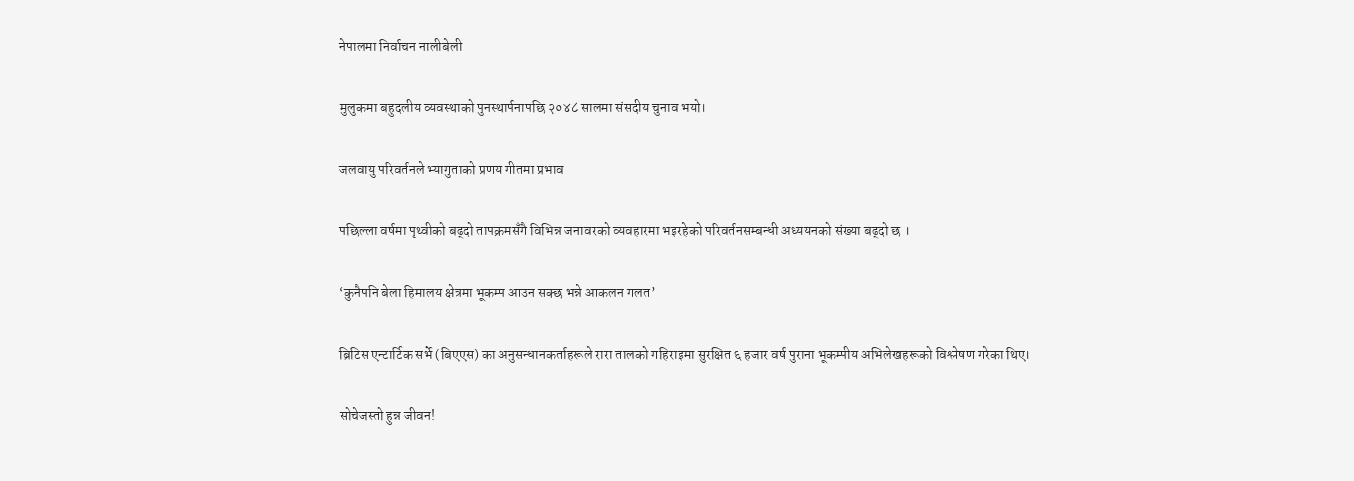नेपालमा निर्वाचन नालीबेली

मुलुकमा बहुदलीय व्यवस्थाको पुनस्थार्पनापछि २०४८ सालमा संसदीय चुनाव भयो।

जलवायु परिवर्तनले भ्यागुताको प्रणय गीतमा प्रभाव

पछिल्ला वर्षमा पृथ्वीको बढ्दो तापक्रमसँगै विभिन्न जनावरको व्यवहारमा भइरहेको परिवर्तनसम्बन्धी अध्ययनको संख्या बढ्दो छ ।

‘कुनैपनि बेला हिमालय क्षेत्रमा भूकम्प आउन सक्छ भन्ने आकलन गलत’

ब्रिटिस एन्टार्टिक सर्भे (बिएएस) का अनुसन्धानकर्ताहरूले रारा तालको गहिराइमा सुरक्षित ६ हजार वर्ष पुराना भूकम्पीय अभिलेखहरूको विश्लेषण गरेका थिए।

सोचेजस्तो हुन्न जीवन!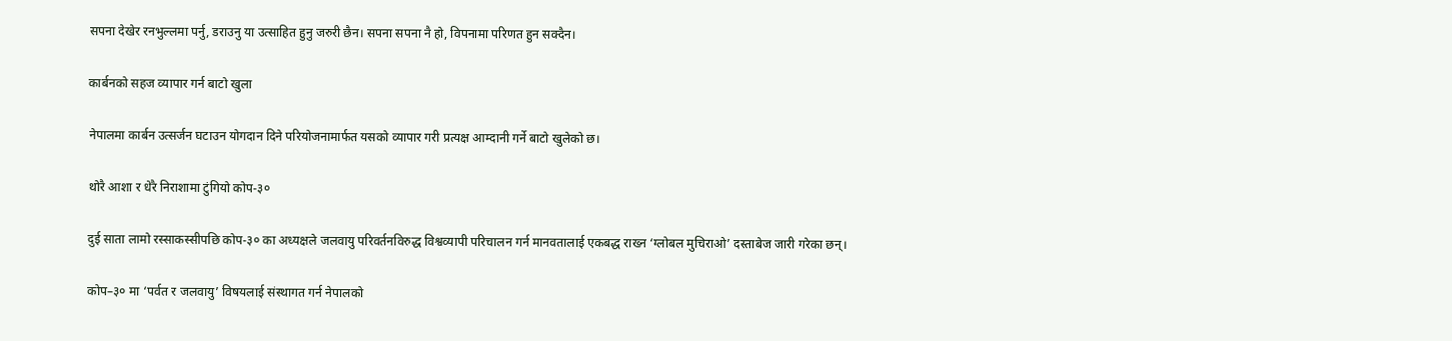सपना देखेर रनभुल्लमा पर्नु, डराउनु या उत्साहित हुनु जरुरी छैन। सपना सपना नै हो, विपनामा परिणत हुन सक्दैन।

कार्बनको सहज व्यापार गर्न बाटो खुला

नेपालमा कार्बन उत्सर्जन घटाउन योगदान दिने परियोजनामार्फत यसको व्यापार गरी प्रत्यक्ष आम्दानी गर्ने बाटो खुलेको छ।

थोरै आशा र धेरै निराशामा टुंगियो कोप-३०

दुई साता लामो रस्साकस्सीपछि कोप-३० का अध्यक्षले जलवायु परिवर्तनविरुद्ध विश्वव्यापी परिचालन गर्न मानवतालाई एकबद्ध राख्न ‘ग्लोबल मुचिराओ’ दस्ताबेज जारी गरेका छन्।

कोप–३० मा ‘पर्वत र जलवायु’ विषयलाई संस्थागत गर्न नेपालको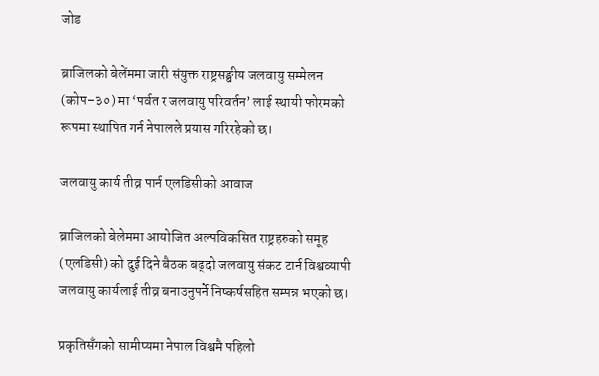जोड

ब्राजिलको बेलेंममा जारी संयुक्त राष्ट्रसङ्घीय जलवायु सम्मेलन (कोप–३०) मा ‘पर्वत र जलवायु परिवर्तन’ लाई स्थायी फोरमको रूपमा स्थापित गर्न नेपालले प्रयास गरिरहेको छ।

जलवायु कार्य तीव्र पार्न एलडिसीको आवाज

ब्राजिलको बेलेममा आयोजित अल्पविकसित राष्ट्रहरुको समूह (एलडिसी) को दुई दिने बैठक बढ्दो जलवायु संकट टार्न विश्वव्यापी जलवायु कार्यलाई तीव्र बनाउनुपर्ने निष्कर्षसहित सम्पन्न भएको छ।

प्रकृतिसँगको सामीप्यमा नेपाल विश्वमै पहिलो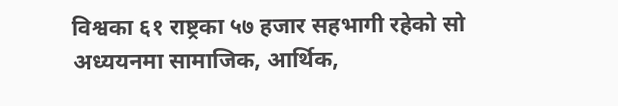विश्वका ६१ राष्ट्रका ५७ हजार सहभागी रहेको सो अध्ययनमा सामाजिक, आर्थिक,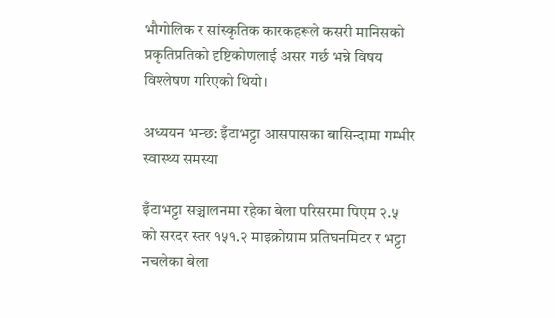भौगोलिक र सांस्कृतिक कारकहरूले कसरी मानिसको प्रकृतिप्रतिको दृष्टिकोणलाई असर गर्छ भन्ने विषय विश्लेषण गरिएको थियो।

अध्ययन भन्छ: इँटाभट्टा आसपासका बासिन्दामा गम्भीर स्वास्थ्य समस्या

इँटाभट्टा सञ्चालनमा रहेका बेला परिसरमा पिएम २.५ को सरदर स्तर १५१.२ माइक्रोग्राम प्रतिघनमिटर र भट्टा नचलेका बेला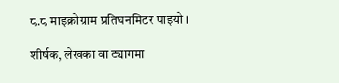८.८ माइक्रोग्राम प्रतिघनमिटर पाइयो ।

शीर्षक, लेखका वा ट्यागमा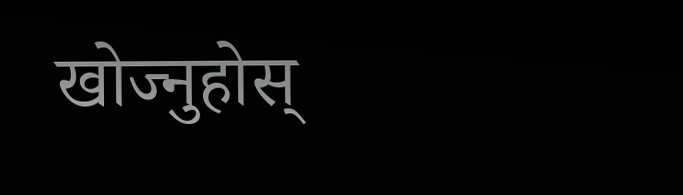खोज्नुहोस्